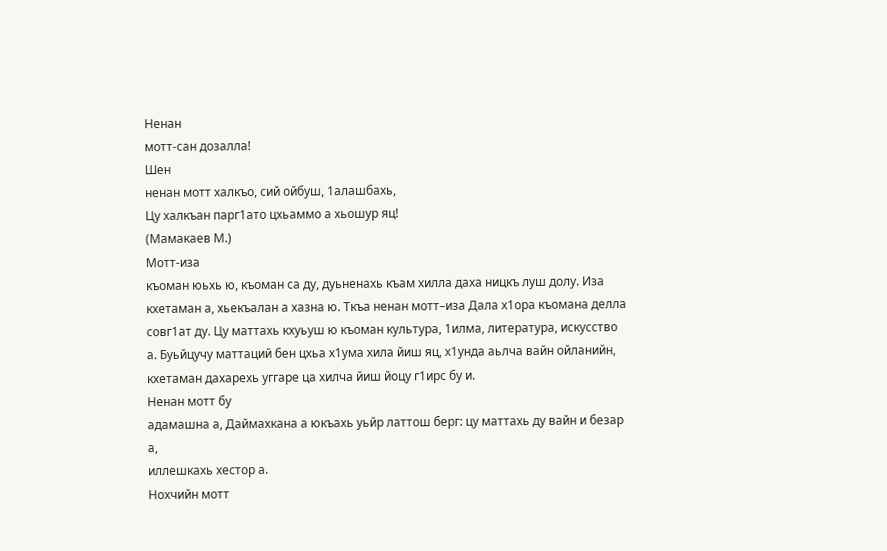Ненан
мотт-сан дозалла!
Шен
ненан мотт халкъо, сий ойбуш, 1алашбахь,
Цу халкъан парг1ато цхьаммо а хьошур яц!
(Мамакаев М.)
Мотт-иза
къоман юьхь ю, къоман са ду, дуьненахь къам хилла даха ницкъ луш долу. Иза
кхетаман а, хьекъалан а хазна ю. Ткъа ненан мотт–иза Дала х1ора къомана делла
совг1ат ду. Цу маттахь кхуьуш ю къоман культура, 1илма, литература, искусство
а. Буьйцучу маттаций бен цхьа х1ума хила йиш яц, х1унда аьлча вайн ойланийн,
кхетаман дахарехь уггаре ца хилча йиш йоцу г1ирс бу и.
Ненан мотт бу
адамашна а, Даймахкана а юкъахь уьйр латтош берг: цу маттахь ду вайн и безар а,
иллешкахь хестор а.
Нохчийн мотт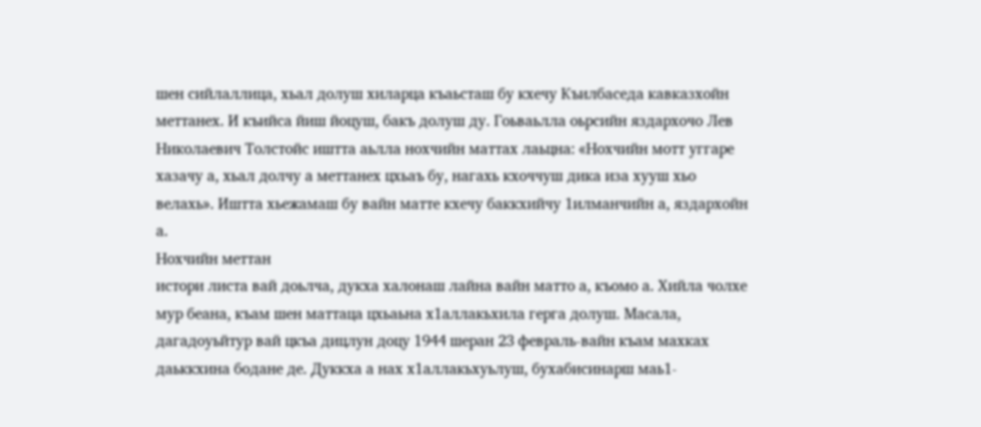шен сийлаллица, хьал долуш хиларца къаьсташ бу кхечу Къилбаседа кавказхойн
меттанех. И къийса йиш йоцуш, бакъ долуш ду. Гоьваьлла оьрсийн яздархочо Лев
Николаевич Толстойс иштта аьлла нохчийн маттах лаьцна: «Нохчийн мотт уггаре
хазачу а, хьал долчу а меттанех цхьаъ бу, нагахь кхоччуш дика иза хууш хьо
велахь». Иштта хьежамаш бу вайн матте кхечу баккхийчу 1илманчийн а, яздархойн
а.
Нохчийн меттан
истори листа вай доьлча, дукха халонаш лайна вайн матто а, къомо а. Хийла чолхе
мур беана, къам шен маттаца цхьаьна х1аллакьхила герга долуш. Масала,
дагадоуьйтур вай цкъа дицлун доцу 1944 шеран 23 февраль-вайн къам махках
даьккхина бодане де. Дуккха а нах х1аллакьхуьлуш, бухабисинарш маь1-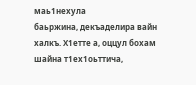маь1нехула
баьржина, декъаделира вайн халкъ. Х1етте а, оццул бохам шайна т1ех1оьттича,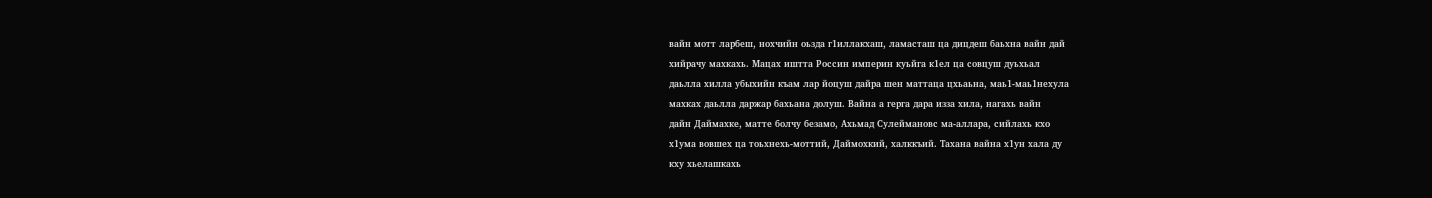вайн мотт ларбеш, нохчийн оьзда г1иллакхаш, ламасташ ца дицдеш баьхна вайн дай
хийрачу махкахь. Мацах иштта Россин империн куьйга к1ел ца совцуш дуьхьал
даьлла хилла убыхийн къам лар йоцуш дайра шен маттаца цхьаьна, маь1-маь1нехула
махках даьлла даржар бахьана долуш. Вайна а герга дара изза хила, нагахь вайн
дайн Даймахке, матте болчу безамо, Ахьмад Сулеймановс ма-аллара, сийлахь кхо
х1ума вовшех ца тоьхнехь-моттий, Даймохкий, халккъий. Тахана вайна х1ун хала ду
кху хьелашкахь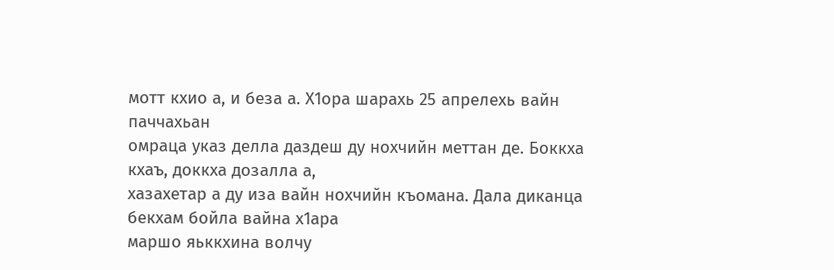мотт кхио а, и беза а. Х1ора шарахь 25 апрелехь вайн паччахьан
омраца указ делла даздеш ду нохчийн меттан де. Боккха кхаъ, доккха дозалла а,
хазахетар а ду иза вайн нохчийн къомана. Дала диканца бекхам бойла вайна х1ара
маршо яьккхина волчу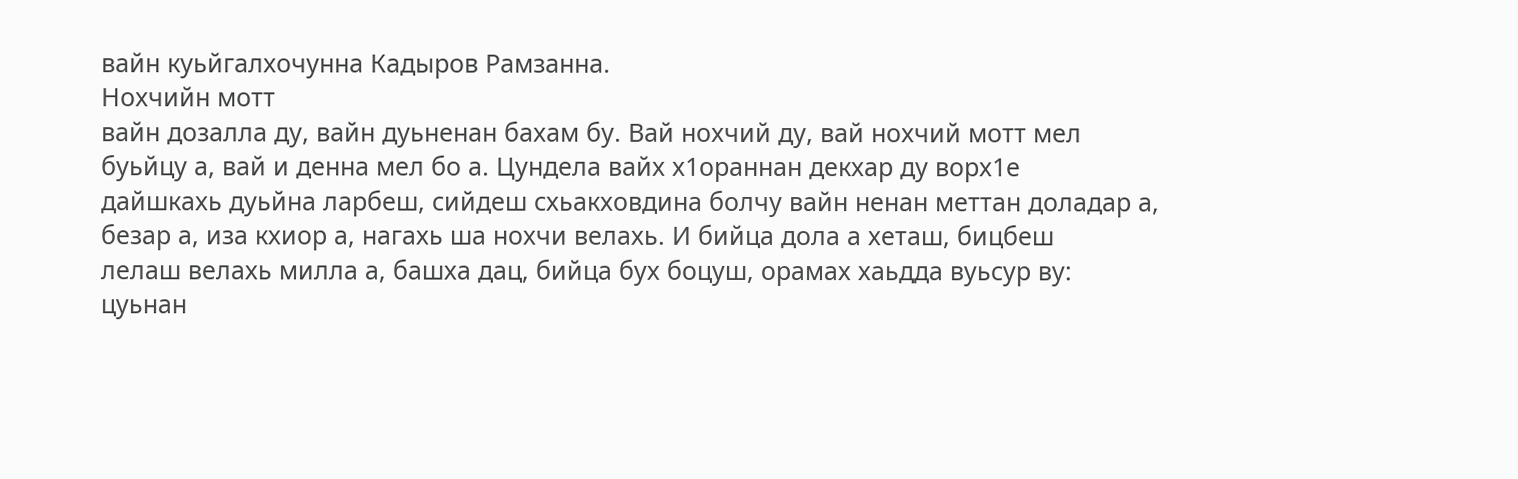вайн куьйгалхочунна Кадыров Рамзанна.
Нохчийн мотт
вайн дозалла ду, вайн дуьненан бахам бу. Вай нохчий ду, вай нохчий мотт мел
буьйцу а, вай и денна мел бо а. Цундела вайх х1ораннан декхар ду ворх1е
дайшкахь дуьйна ларбеш, сийдеш схьакховдина болчу вайн ненан меттан доладар а,
безар а, иза кхиор а, нагахь ша нохчи велахь. И бийца дола а хеташ, бицбеш
лелаш велахь милла а, башха дац, бийца бух боцуш, орамах хаьдда вуьсур ву:
цуьнан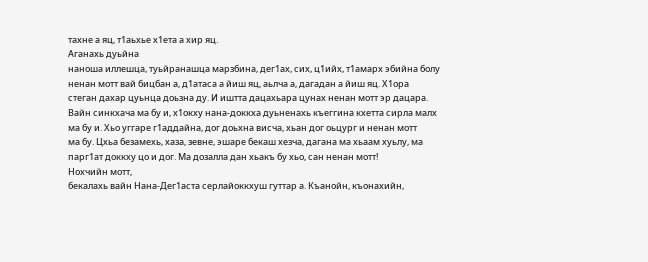тахне а яц, т1аьхье х1ета а хир яц.
Аганахь дуьйна
наноша иллешца, туьйранашца марзбина, дег1ах, сих, ц1ийх, т1амарх эбийна болу
ненан мотт вай бицбан а, д1атаса а йиш яц, аьлча а, дагадан а йиш яц. Х1ора
стеган дахар цуьнца доьзна ду. И иштта дацахьара цунах ненан мотт эр дацара.
Вайн синкхача ма бу и, х1окху нана-доккха дуьненахь къеггина кхетта сирла малх
ма бу и. Хьо уггаре г1аддайна, дог доьхна висча, хьан дог оьцург и ненан мотт
ма бу. Цхьа безамехь, хаза, зевне, эшаре бекаш хезча, дагана ма хьаам хуьлу, ма
парг1ат доккху цо и дог. Ма дозалла дан хьакъ бу хьо, сан ненан мотт!
Нохчийн мотт,
бекалахь вайн Нана-Дег1аста серлайоккхуш гуттар а. Къанойн, къонахийн,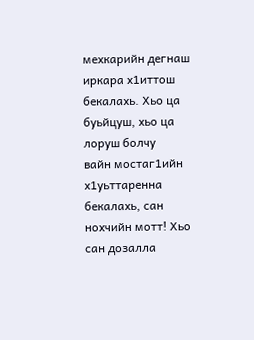мехкарийн дегнаш иркара х1иттош бекалахь. Хьо ца буьйцуш, хьо ца лоруш болчу
вайн мостаг1ийн х1уьттаренна бекалахь, сан нохчийн мотт! Хьо сан дозалла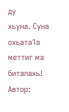ду
хьуна. Суна охьата1а меттиг ма биталахь!
Автор: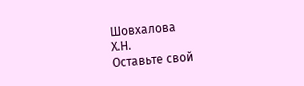Шовхалова
Х.Н.
Оставьте свой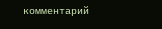комментарий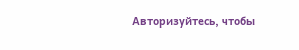Авторизуйтесь, чтобы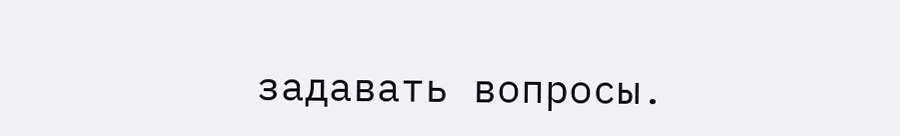задавать вопросы.